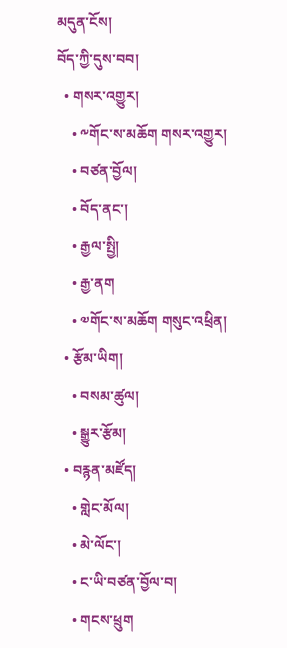མདུན་ངོས།
བོད་ཀྱི་དུས་བབ།
  • གསར་འགྱུར།
    • ༸གོང་ས་མཆོག གསར་འགྱུར།
    • བཙན་བྱོལ།
    • བོད་ནང་།
    • རྒྱལ་སྤྱི།
    • རྒྱ་ནག
    • ༧གོང་ས་མཆོག གསུང་འཕྲིན།
  • རྩོམ་ཡིག།
    • བསམ་ཚུལ།
    • སྒྱུར་རྩོམ།
  • བརྙན་མཛོད།
    • གླེང་མོལ།
    • མེ་ལོང་།
    • ང་ཡི་བཙན་བྱོལ་བ།
    • གངས་ཕྲུག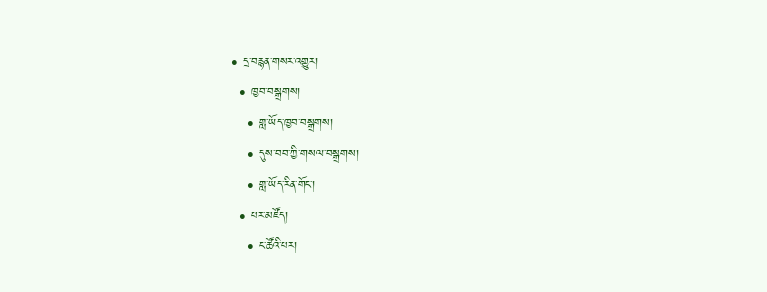• དྲ་བརྙན་གསར་འགྱུར།
  • ཁྱབ་བསྒྲགས།
    • གླ་ཡོད་ཁྱབ་བསྒྲགས།
    • དུས་བབ་ཀྱི་གསལ་བསྒྲགས།
    • གླ་ཡོད་རིན་གོང་།
  • པར་མཛོད།
    • ང་ཚོའི་པར།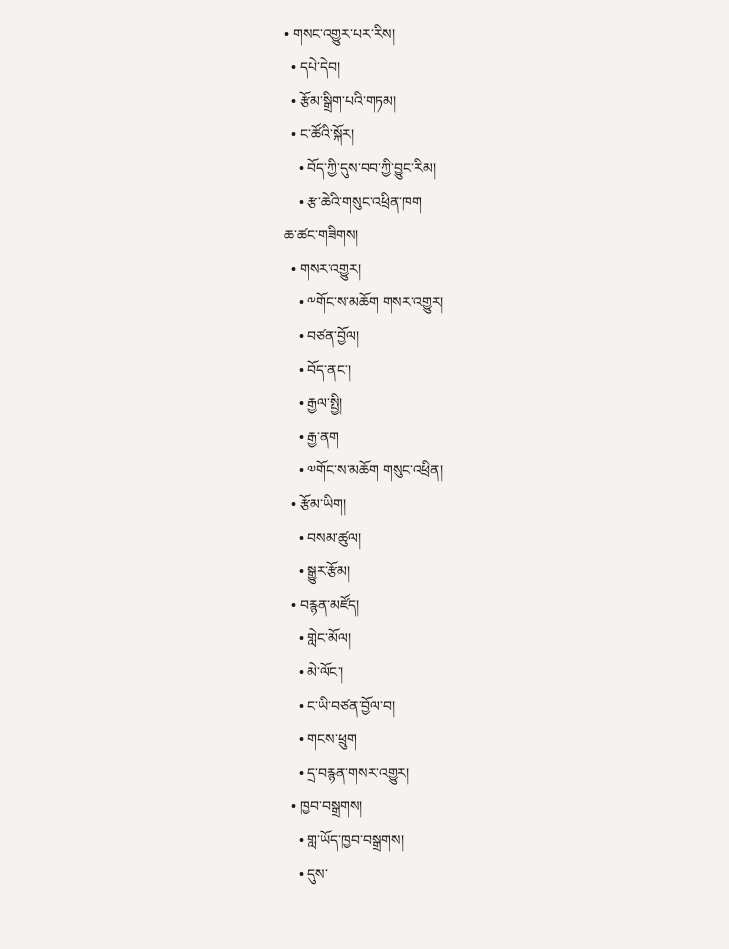• གསང་འགྱུར་པར་རིས།
  • དཔེ་དེབ།
  • རྩོམ་སྒྲིག་པའི་གཏམ།
  • ང་ཚོའི་སྐོར།
    • བོད་ཀྱི་དུས་བབ་ཀྱི་བྱུང་རིམ།
    • རྩ་ཆེའི་གསུང་འཕྲིན་ཁག
ཆ་ཚང་གཟིགས།
  • གསར་འགྱུར།
    • ༸གོང་ས་མཆོག གསར་འགྱུར།
    • བཙན་བྱོལ།
    • བོད་ནང་།
    • རྒྱལ་སྤྱི།
    • རྒྱ་ནག
    • ༧གོང་ས་མཆོག གསུང་འཕྲིན།
  • རྩོམ་ཡིག།
    • བསམ་ཚུལ།
    • སྒྱུར་རྩོམ།
  • བརྙན་མཛོད།
    • གླེང་མོལ།
    • མེ་ལོང་།
    • ང་ཡི་བཙན་བྱོལ་བ།
    • གངས་ཕྲུག
    • དྲ་བརྙན་གསར་འགྱུར།
  • ཁྱབ་བསྒྲགས།
    • གླ་ཡོད་ཁྱབ་བསྒྲགས།
    • དུས་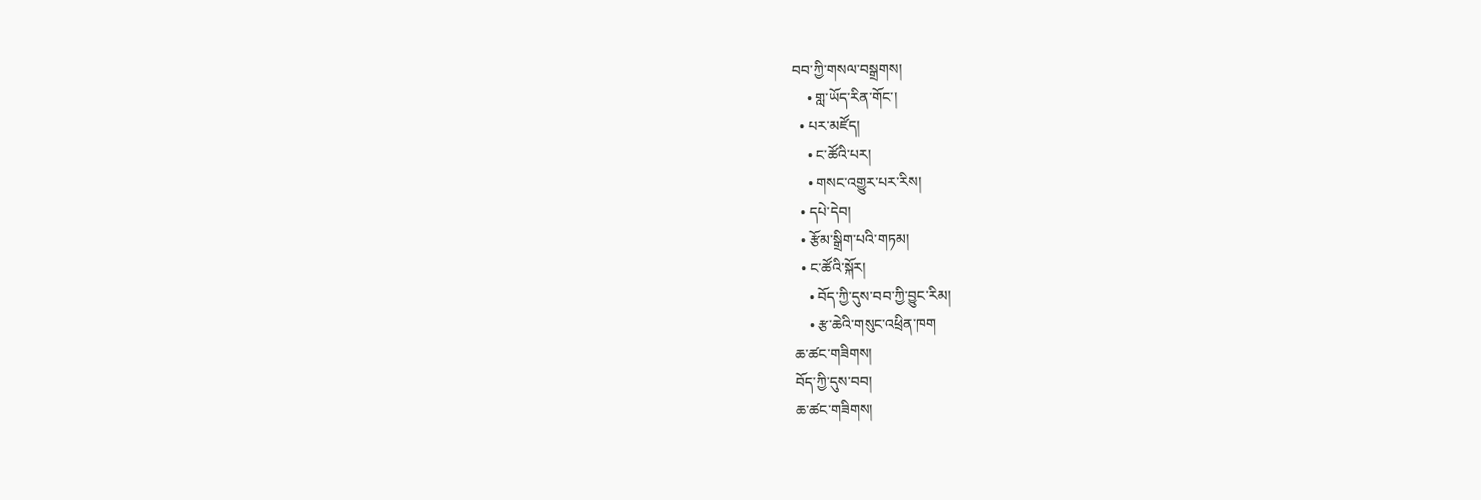བབ་ཀྱི་གསལ་བསྒྲགས།
    • གླ་ཡོད་རིན་གོང་།
  • པར་མཛོད།
    • ང་ཚོའི་པར།
    • གསང་འགྱུར་པར་རིས།
  • དཔེ་དེབ།
  • རྩོམ་སྒྲིག་པའི་གཏམ།
  • ང་ཚོའི་སྐོར།
    • བོད་ཀྱི་དུས་བབ་ཀྱི་བྱུང་རིམ།
    • རྩ་ཆེའི་གསུང་འཕྲིན་ཁག
ཆ་ཚང་གཟིགས།
བོད་ཀྱི་དུས་བབ།
ཆ་ཚང་གཟིགས།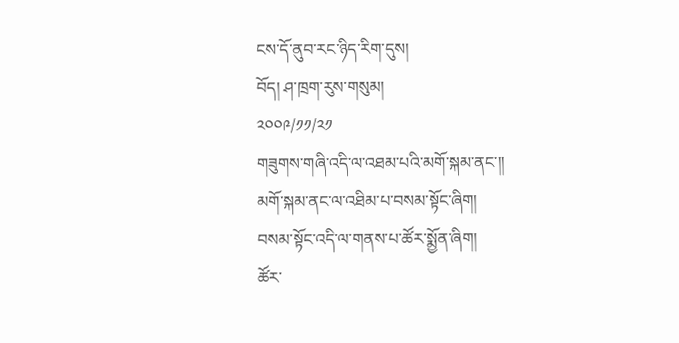ངས་དོ་ནུབ་རང་ཉིད་རིག་དུས།
བོད། ཤ་ཁྲག་རུས་གསུམ།
༢༠༠༩/༡༡/༢༡
གཟུགས་གཞི་འདི་ལ་འཐམ་པའི་མགོ་སྐམ་ནང་།།
མགོ་སྐམ་ནང་ལ་འཐིམ་པ་བསམ་སྟོང་ཞིག།
བསམ་སྟོང་འདི་ལ་གནས་པ་ཚོར་སྨྱོན་ཞིག།
ཚོར་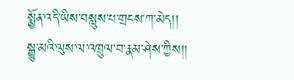སྨྱོན་འདི་ཡིས་བསླུས་པ་གྲངས་ཀ་མེད།།
སྒྱུ་མའི་ལུས་ལ་འཁྲུལ་བ་རྣམ་ཤེས་ཀྱིས།།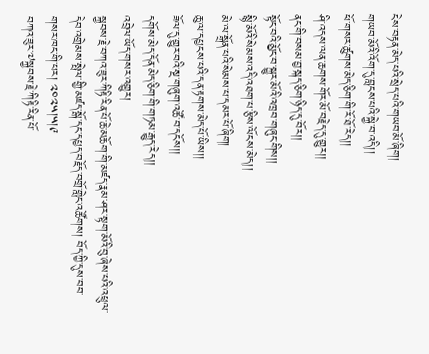ངེས་བརྟན་མེད་པའི་སྲེད་པའི་གཡབ་མོ་ཞིག།
གཡབ་མོའི་འོག་དུ་བླངས་པའི་སྐྱེ་བ་འདི།།
ཕོ་གསར་ཚུགས་མེད་ཅིག་གི་རོ་ཐོ་རེད།།
ཤི་འདས་ལན་ཆགས་གོར་མོ་བརྗེད་དུ་གྱུར།།
ནང་གི་བསམ་བྱ་སྐད་ཅིག་ཉིད་དུ་བོར།།
སྟོང་བའི་མྱོང་བ་སྐྱུར་མོའི་འཁྲབ་གཞུང་གིས།།
སྙི་མོའི་སེམས་འདི་འཐག་པ་རྩིས་ལོངས་མེད།།
མེ་ལ་སྒྲོན་པའི་སེམས་པ་དམར་པོ་ཞིག།
ཆུ་ལ་དཔྱངས་པའི་དན་རྟགས་མེད་པོ་ཡིས།།
ཟོལ་དུ་གྱུར་བའི་སྔ་གཞུག་འཚོ་བ་དངོས།།
དགོས་མེད་དོན་མེད་ཅིག་གི་གཏམ་རྒྱུད་རེད།།
འབྲེལ་ཡོད་གསར་འགྱུར།
སྐྱབས་རྗེ་བཀའ་ཟུར་ཀིརྟི་རིན་པོ་ཆེ་མཆོག་གི་མཛད་རྣམ་ཤར་སྟག་མོའི་བུ་ཞེས་པའི་འཕྲུལ་དེབ་འགྲེམས་སྤེལ་གྱི་མཛད་སྒོ་དང་དཔྱད་བརྗོད་བགྲོ་གླེང་འཚོགས། བོད་ཀྱི་དུས་བབ་གསར་ཁང་གི་པར། ༢༠༢༥།༥།༩
བཀའ་ཟུར་༧སྐྱབས་རྗེ་ཀིརྟི་རིན་པོ་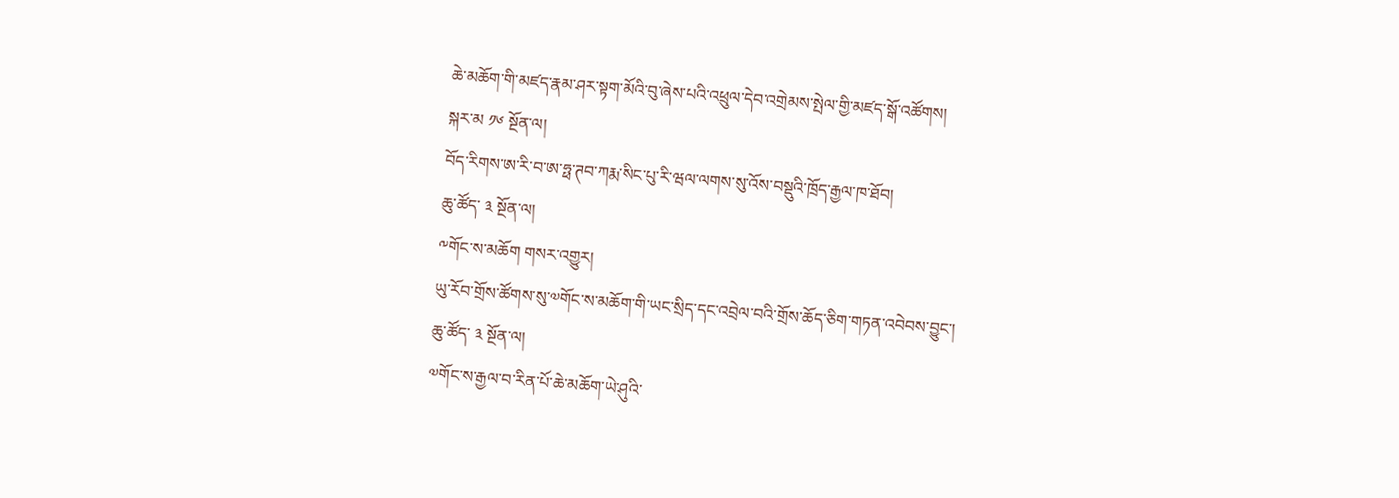ཆེ་མཆོག་གི་མཛད་རྣམ་ཤར་སྟག་མོའི་བུ་ཞེས་པའི་འཕྲུལ་དེབ་འགྲེམས་སྤེལ་གྱི་མཛད་སྒོ་འཚོགས།
སྐར་མ ༡༦ སྔོན་ལ།
བོད་རིགས་ཨ་རི་བ་ཨ་ཧྥ་ཊབ་ཀརྨ་སིང་པུ་རི་ཝལ་ལགས་སུ་འོས་བསྡུའི་ཁྲོད་རྒྱལ་ཁ་ཐོབ།
ཆུ་ཚོད་ ༣ སྔོན་ལ།
༸གོང་ས་མཆོག གསར་འགྱུར།
ཡུ་རོབ་གྲོས་ཚོགས་སུ་༧གོང་ས་མཆོག་གི་ཡང་སྲིད་དང་འབྲེལ་བའི་གྲོས་ཆོད་ཅིག་གཏན་འབེབས་བྱུང་།
ཆུ་ཚོད་ ༣ སྔོན་ལ།
༧གོང་ས་རྒྱལ་བ་རིན་པོ་ཆེ་མཆོག་ཡེ་ཤུའི་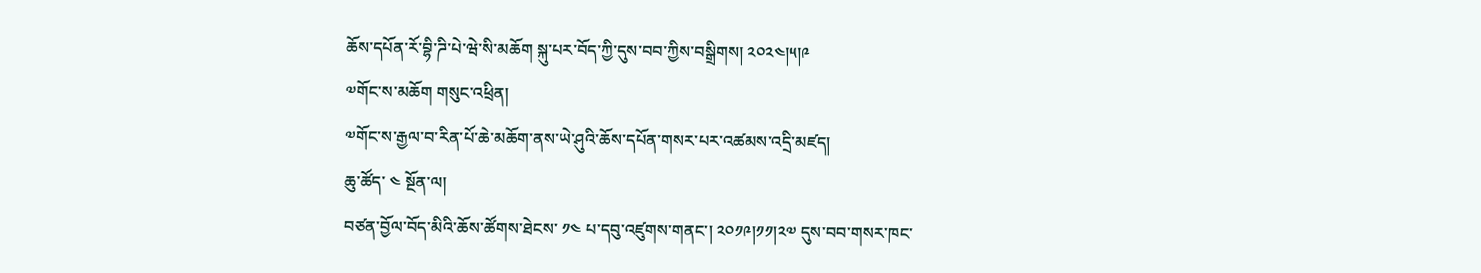ཆོས་དཔོན་རོ་བྷི་ཌི་པེ་ཝེ་སི་མཆོག སྐུ་པར་བོད་ཀྱི་དུས་བབ་ཀྱིས་བསྒྲིགས། ༢༠༢༤།༥།༩
༧གོང་ས་མཆོག གསུང་འཕྲིན།
༧གོང་ས་རྒྱལ་བ་རིན་པོ་ཆེ་མཆོག་ནས་ཡེ་ཤུའི་ཆོས་དཔོན་གསར་པར་འཚམས་འདྲི་མཛད།
ཆུ་ཚོད་ ༤ སྔོན་ལ།
བཙན་བྱོལ་བོད་མིའི་ཆོས་ཚོགས་ཐེངས་ ༡༤ པ་དབུ་འཛུགས་གནང་། ༢༠༡༩།༡༡།༢༧ དུས་བབ་གསར་ཁང་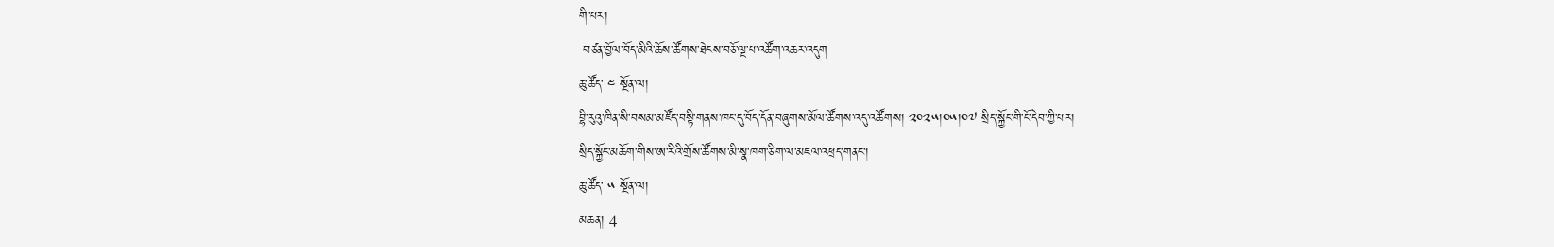གི་པར།
 བཙན་བྱོལ་བོད་མིའི་ཆོས་ཚོགས་ཐེངས་བཅོ་ལྔ་པ་འཚོག་འཆར་འདུག
ཆུ་ཚོད་ ༤ སྔོན་ལ།
བྷི་རུའུ་ཁིན་སི་བསམ་མཛོད་བསྟི་གནས་ཁང་དུ་བོད་དོན་བཞུགས་མོལ་ཚོགས་འདུ་འཚོགས། ༢༠༢༥།༠༥།༠༧ སྲིད་སྐྱོང་གི་ངོ་དེབ་ཀྱི་པར།
སྲིད་སྐྱོང་མཆོག་གིས་ཨ་རིའི་གྲོས་ཚོགས་མི་སྣ་ཁག་ཅིག་ལ་མཇལ་འཕྲད་གནང་།
ཆུ་ཚོད་ ༥ སྔོན་ལ།
མཆན། 4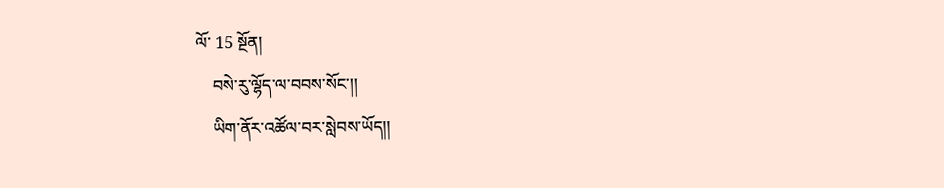ལོ་ 15 སྔོན།
    བསེ་རུ་ལྷོད་ལ་བབས་སོང་།།
    ཡིག་ནོར་འཚོལ་བར་སླེབས་ཡོད།།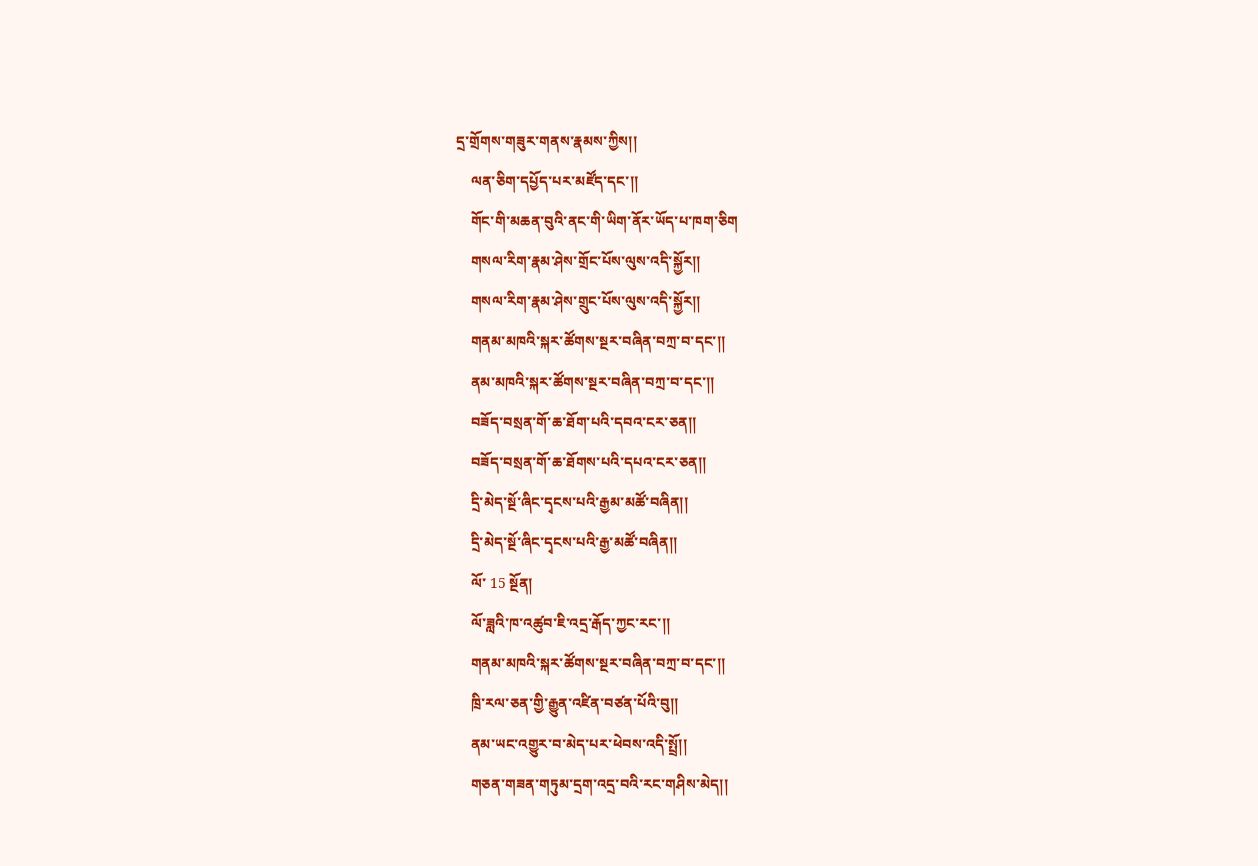དྲ་གྲོགས་གཟུར་གནས་རྣམས་ཀྱིས།།
    ལན་ཅིག་དཔྱོད་པར་མཛོད་དང་།།
    གོང་གི་མཆན་བུའི་ནང་གི་ཡིག་ནོར་ཡོད་པ་ཁག་ཅིག
    གསལ་རིག་རྣམ་ཤེས་གྲོང་པོས་ལུས་འདི་སྐྱོར།།
    གསལ་རིག་རྣམ་ཤེས་གྲུང་པོས་ལུས་འདི་སྐྱོར།།
    གནམ་མཁའི་སྐར་ཚོགས་སྔར་བཞིན་བཀྲ་བ་དང་།།
    ནམ་མཁའི་སྐར་ཚོགས་སྔར་བཞིན་བཀྲ་བ་དང་།།
    བཟོད་བསྲན་གོ་ཆ་ཐོག་པའི་དབའ་ངར་ཅན།།
    བཟོད་བསྲན་གོ་ཆ་ཐོགས་པའི་དཔའ་ངར་ཅན།།
    དྲི་མེད་སྔོ་ཞིང་དྭངས་པའི་རྒྱམ་མཚོ་བཞིན།།
    དྲི་མེད་སྔོ་ཞིང་དྭངས་པའི་རྒྱ་མཚོ་བཞིན།།
    ལོ་ 15 སྔོན།
    ལོ་ཟླའི་ཁ་འཚུབ་ཇི་འདྲ་རྒོད་ཀྱང་རང་།།
    གནམ་མཁའི་སྐར་ཚོགས་སྔར་བཞིན་བཀྲ་བ་དང་།།
    ཁྲི་རལ་ཅན་གྱི་རྒྱུན་འཛིན་བཙན་པོའི་བུ།།
    ནམ་ཡང་འགྱུར་བ་མེད་པར་ཕེབས་འདི་སྤྲོ།།
    གཅན་གཟན་གཏུམ་དྲག་འདྲ་བའི་རང་གཤིས་མེད།།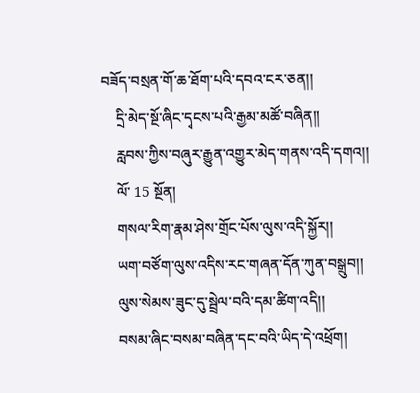བཟོད་བསྲན་གོ་ཆ་ཐོག་པའི་དབའ་ངར་ཅན།།
    དྲི་མེད་སྔོ་ཞིང་དྭངས་པའི་རྒྱམ་མཚོ་བཞིན།།
    རླབས་ཀྱིས་བཞུར་རྒྱུན་འགྱུར་མེད་གནས་འདི་དགའ།།
    ལོ་ 15 སྔོན།
    གསལ་རིག་རྣམ་ཤེས་གྲོང་པོས་ལུས་འདི་སྐྱོར།།
    ཡག་བཙོག་ལུས་འདིས་རང་གཞན་དོན་ཀུན་བསྒྲུབ།།
    ལུས་སེམས་ཟུང་དུ་སྦྲེལ་བའི་དམ་ཚིག་འདི།།
    བསམ་ཞིང་བསམ་བཞིན་དང་བའི་ཡིད་དེ་འཕྲོག།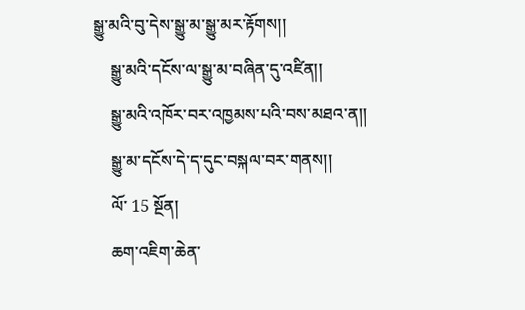སྒྱུ་མའི་བུ་དེས་སྒྱུ་མ་སྒྱུ་མར་རྟོགས།།
    སྒྱུ་མའི་དངོས་ལ་སྒྱུ་མ་བཞིན་དུ་འཛིན།།
    སྒྱུ་མའི་འཁོར་བར་འཁྱམས་པའི་བས་མཐའ་ན།།
    སྒྱུ་མ་དངོས་དེ་ད་དུང་བསྐལ་བར་གནས།།
    ལོ་ 15 སྔོན།
    ཆག་འཇིག་ཆེན་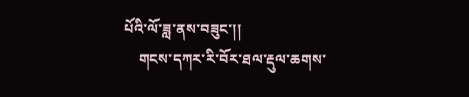པོའི་ལོ་ཟླ་ནས་བཟུང་།།
    གངས་དཀར་རི་བོར་ཐལ་རྡུལ་ཆགས་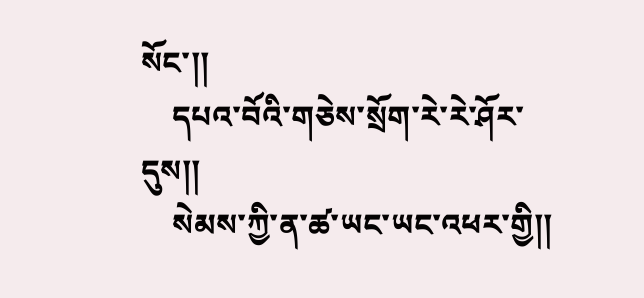སོང་།།
    དཔའ་བོའི་གཅེས་སྲོག་རེ་རེ་ཤོར་དུས།།
    སེམས་ཀྱི་ན་ཚ་ཡང་ཡང་འཕར་གྱི།།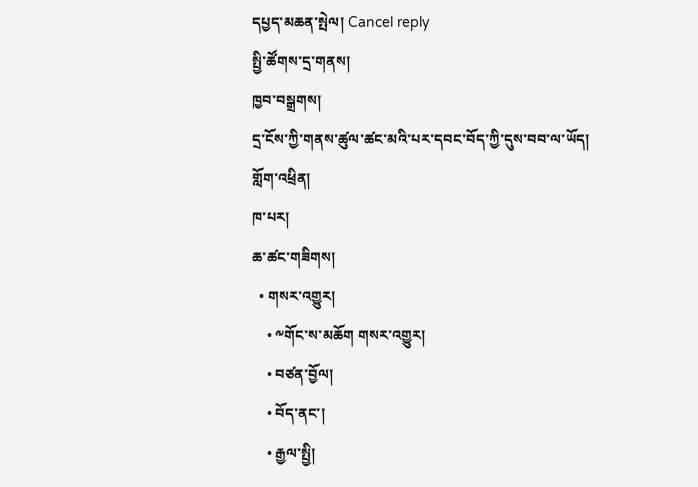དཔྱད་མཆན་སྤེལ། Cancel reply
སྤྱི་ཚོགས་དྲ་གནས།
ཁྱབ་བསྒྲགས།
དྲ་ངོས་ཀྱི་གནས་ཚུལ་ཚང་མའི་པར་དབང་བོད་ཀྱི་དུས་བབ་ལ་ཡོད།
གློག་འཕྲིན།
ཁ་པར།
ཆ་ཚང་གཟིགས།
  • གསར་འགྱུར།
    • ༸གོང་ས་མཆོག གསར་འགྱུར།
    • བཙན་བྱོལ།
    • བོད་ནང་།
    • རྒྱལ་སྤྱི།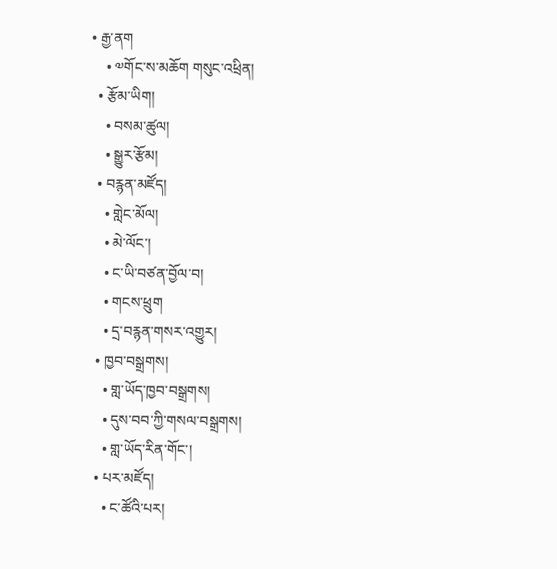• རྒྱ་ནག
    • ༧གོང་ས་མཆོག གསུང་འཕྲིན།
  • རྩོམ་ཡིག།
    • བསམ་ཚུལ།
    • སྒྱུར་རྩོམ།
  • བརྙན་མཛོད།
    • གླེང་མོལ།
    • མེ་ལོང་།
    • ང་ཡི་བཙན་བྱོལ་བ།
    • གངས་ཕྲུག
    • དྲ་བརྙན་གསར་འགྱུར།
  • ཁྱབ་བསྒྲགས།
    • གླ་ཡོད་ཁྱབ་བསྒྲགས།
    • དུས་བབ་ཀྱི་གསལ་བསྒྲགས།
    • གླ་ཡོད་རིན་གོང་།
  • པར་མཛོད།
    • ང་ཚོའི་པར།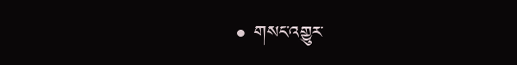• གསང་འགྱུར་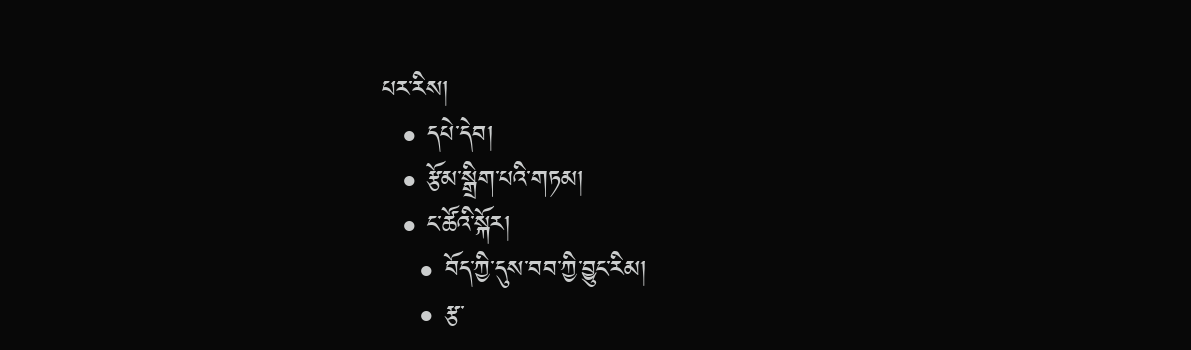པར་རིས།
  • དཔེ་དེབ།
  • རྩོམ་སྒྲིག་པའི་གཏམ།
  • ང་ཚོའི་སྐོར།
    • བོད་ཀྱི་དུས་བབ་ཀྱི་བྱུང་རིམ།
    • རྩ་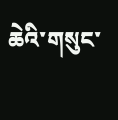ཆེའི་གསུང་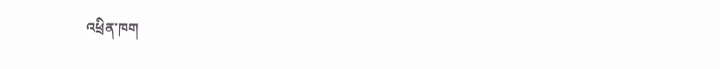འཕྲིན་ཁག